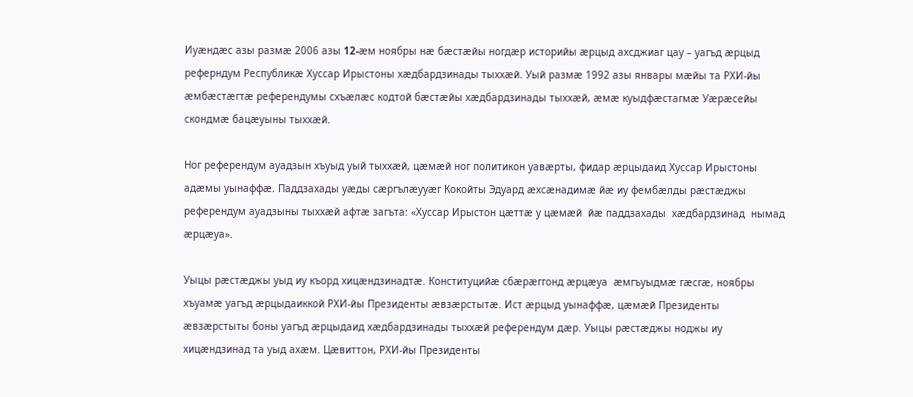Иуæндæс азы размæ 2006 азы 12-æм ноябры нæ бæстæйы ногдæр историйы æрцыд ахсджиаг цау – уагъд æрцыд реферндум Республикæ Хуссар Ирыстоны хæдбардзинады тыххæй. Уый размæ 1992 азы январы мæйы та РХИ-йы æмбæстæгтæ референдумы схъæлæс кодтой бæстæйы хæдбардзинады тыххæй, æмæ куыдфæстагмæ Уæрæсейы скондмæ бацæуыны тыххæй.

Ног референдум ауадзын хъуыд уый тыххæй, цæмæй ног политикон уавæрты, фидар æрцыдаид Хуссар Ирыстоны адæмы уынаффæ. Паддзахады уæды сæргълæууæг Кокойты Эдуард æхсæнадимæ йæ иу фембæлды рæстæджы референдум ауадзыны тыххæй афтæ загъта: «Хуссар Ирыстон цæттæ у цæмæй  йæ паддзахады  хæдбардзинад  нымад æрцæуа».

Уыцы рæстæджы уыд иу къорд хицæндзинадтæ. Конституцийæ сбæрæггонд æрцæуа  æмгъуыдмæ гæсгæ, ноябры хъуамæ уагъд æрцыдаиккой РХИ-йы Президенты æвзæрстытæ. Ист æрцыд уынаффæ, цæмæй Президенты æвзæрстыты боны уагъд æрцыдаид хæдбардзинады тыххæй референдум дæр. Уыцы рæстæджы ноджы иу хицæндзинад та уыд ахæм. Цæвиттон, РХИ-йы Президенты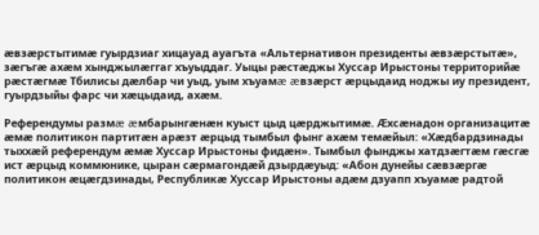æвзæрстытимæ гуырдзиаг хицауад ауагъта «Альтернативон президенты æвзæрстытæ», зæгъгæ ахæм хынджылæггаг хъуыддаг. Уыцы рæстæджы Хуссар Ирыстоны территорийæ рæстæгмæ Тбилисы дæлбар чи уыд, уым хъуамæ æвзæрст æрцыдаид ноджы иу президент, гуырдзыйы фарс чи хæцыдаид, ахæм.

Референдумы размæ æмбарынгæнæн куыст цыд цæрджытимæ. Æхсæнадон организацитæ æмæ политикон партитæн арæзт æрцыд тымбыл фынг ахæм темæйыл: «Хæдбардзинады тыххæй референдум æмæ Хуссар Ирыстоны фидæн». Тымбыл фынджы хатдзæгтæм гæсгæ ист æрцыд коммюнике, цыран сæрмагондæй дзырдæуыд: «Абон дунейы сæвзæргæ политикон æцæгдзинады, Республикæ Хуссар Ирыстоны адæм дзуапп хъуамæ радтой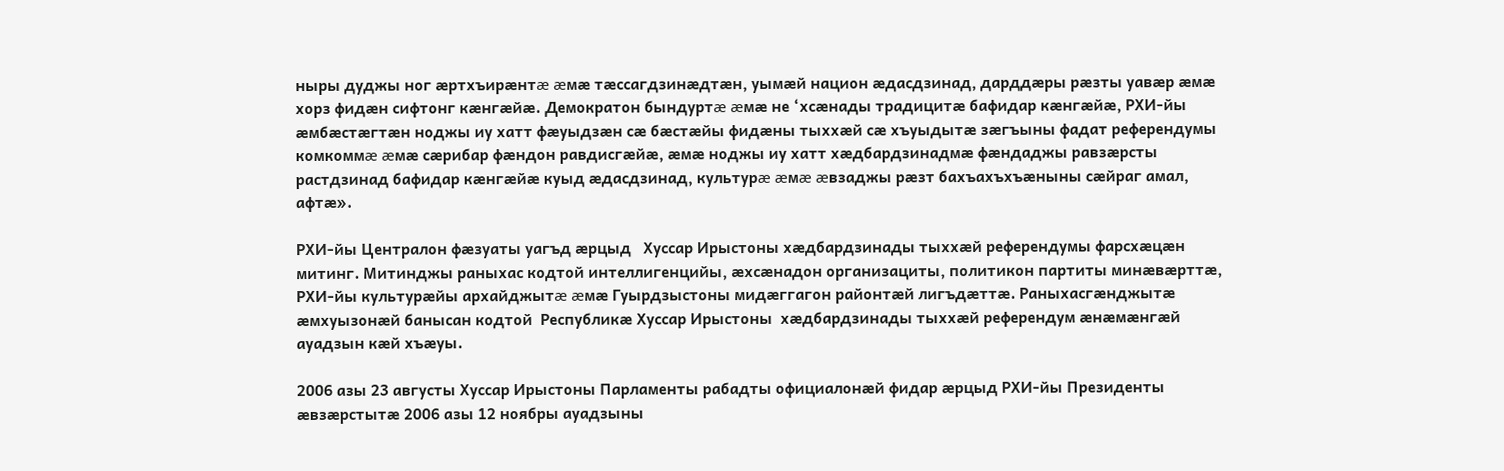ныры дуджы ног æртхъирæнтæ æмæ тæссагдзинæдтæн, уымæй национ æдасдзинад, дарддæры рæзты уавæр æмæ хорз фидæн сифтонг кæнгæйæ. Демократон бындуртæ æмæ не ‘хсæнады традицитæ бафидар кæнгæйæ, РХИ-йы æмбæстæгтæн ноджы иу хатт фæуыдзæн сæ бæстæйы фидæны тыххæй сæ хъуыдытæ зæгъыны фадат референдумы комкоммæ æмæ сæрибар фæндон равдисгæйæ, æмæ ноджы иу хатт хæдбардзинадмæ фæндаджы равзæрсты растдзинад бафидар кæнгæйæ куыд æдасдзинад, культурæ æмæ æвзаджы рæзт бахъахъхъæныны сæйраг амал, афтæ».

РХИ-йы Централон фæзуаты уагъд æрцыд   Хуссар Ирыстоны хæдбардзинады тыххæй референдумы фарсхæцæн митинг. Митинджы раныхас кодтой интеллигенцийы, æхсæнадон организациты, политикон партиты минæвæрттæ, РХИ-йы культурæйы архайджытæ æмæ Гуырдзыстоны мидæггагон районтæй лигъдæттæ. Раныхасгæнджытæ æмхуызонæй банысан кодтой  Республикæ Хуссар Ирыстоны  хæдбардзинады тыххæй референдум æнæмæнгæй ауадзын кæй хъæуы.

2006 азы 23 августы Хуссар Ирыстоны Парламенты рабадты официалонæй фидар æрцыд РХИ-йы Президенты æвзæрстытæ 2006 азы 12 ноябры ауадзыны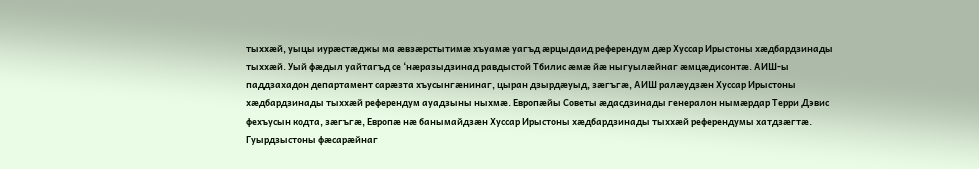тыххæй, уыцы иурæстæджы ма æвзæрстытимæ хъуамæ уагъд æрцыдаид референдум дæр Хуссар Ирыстоны хæдбардзинады тыххæй. Уый фæдыл уайтагъд се ‘нæразыдзинад равдыстой Тбилис æмæ йæ ныгуылæйнаг æмцæдисонтæ. АИШ-ы паддзахадон департамент сарæзта хъусынгæнинаг, цыран дзырдæуыд, зæгъгæ, АИШ ралæудзæн Хуссар Ирыстоны хæдбардзинады тыххæй референдум ауадзыны ныхмæ. Европæйы Советы æдасдзинады генералон нымæрдар Терри Дэвис фехъусын кодта, зæгъгæ, Европæ нæ банымайдзæн Хуссар Ирыстоны хæдбардзинады тыххæй референдумы хатдзæгтæ. Гуырдзыстоны фæсарæйнаг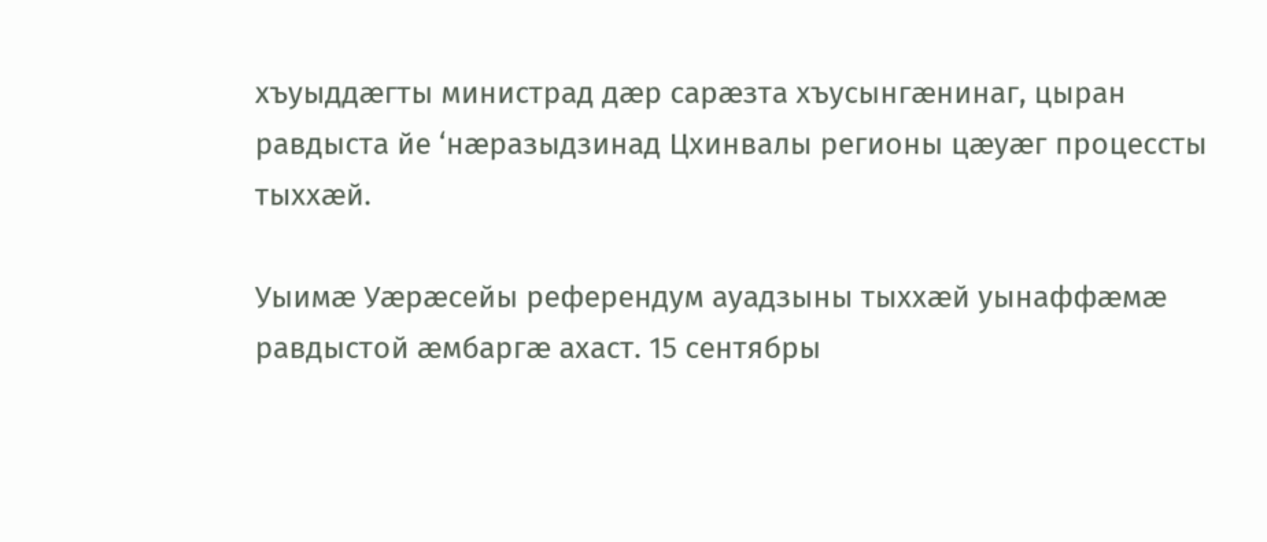хъуыддæгты министрад дæр сарæзта хъусынгæнинаг, цыран равдыста йе ‘нæразыдзинад Цхинвалы регионы цæуæг процессты тыххæй.

Уыимæ Уæрæсейы референдум ауадзыны тыххæй уынаффæмæ равдыстой æмбаргæ ахаст. 15 сентябры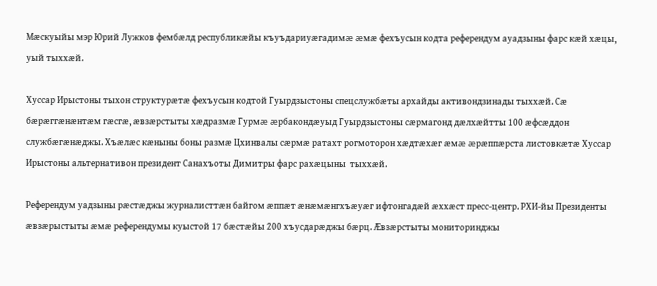Мæскуыйы мэр Юрий Лужков фембæлд республикæйы къуъдариуæгадимæ æмæ фехъусын кодта референдум ауадзыны фарс кæй хæцы, уый тыххæй.

Хуссар Ирыстоны тыхон структурæтæ фехъусын кодтой Гуырдзыстоны спецслужбæты архайды активондзинады тыххæй. Сæ бæрæггæнæнтæм гæсгæ, æвзæрстыты хæдразмæ Гурмæ æрбакондæуыд Гуырдзыстоны сæрмагонд дæлхæйтты 100 æфсæддон службæгæнæджы. Хъæлæс кæныны боны размæ Цхинвалы сæрмæ ратахт рогмоторон хæдтæхæг æмæ æрæппæрста листовкæтæ Хуссар Ирыстоны альтернативон президент Санахъоты Димитры фарс рахæцыны  тыххæй.

Референдум уадзыны рæстæджы журналисттæн байгом æппæт æнæмæнгхъæуæг ифтонгадæй æххæст пресс-центр. РХИ-йы Президенты æвзæрыстыты æмæ референдумы куыстой 17 бæстæйы 200 хъусдарæджы бæрц. Æвзæрстыты мониторинджы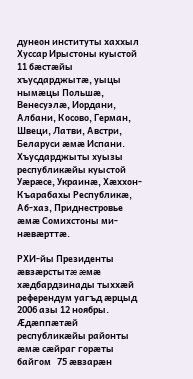дунеон институты хаххыл Хуссар Ирыстоны куыстой 11 бæстæйы хъусдарджытæ, уыцы нымæцы Польшæ, Венесуэлæ, Иордани, Албани, Косово, Герман, Швеци, Латви, Австри, Беларуси æмæ Испани. Хъусдарджыты хуызы республикæйы куыстой Уæрæсе, Украинæ, Хæххон-Къарабахы Республикæ, Аб-хаз, Приднестровье æмæ Сомихстоны ми-нæвæрттæ.

РХИ-йы Президенты æвзæрстытæ æмæ хæдбардзинады тыххæй референдум уагъд æрцыд 2006 азы 12 ноябры. Æдæппæтæй республикæйы районты æмæ сæйраг горæты байгом   75 æвзарæн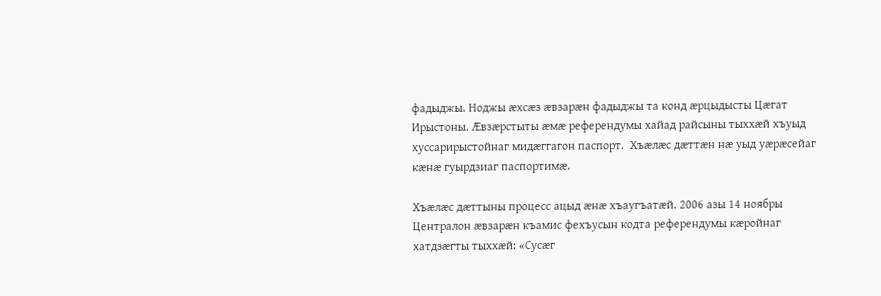фадыджы. Ноджы æхсæз æвзарæн фадыджы та конд æрцыдысты Цæгат Ирыстоны. Æвзæрстыты æмæ референдумы хайад райсыны тыххæй хъуыд хуссарирыстойнаг мидæггагон паспорт.  Хъæлæс дæттæн нæ уыд уæрæсейаг кæнæ гуырдзиаг паспортимæ.

Хъæлæс дæттыны процесс ацыд æнæ хъаугъатæй. 2006 азы 14 ноябры Централон æвзарæн къамис фехъусын кодта референдумы кæройнаг хатдзæгты тыххæй: «Сусæг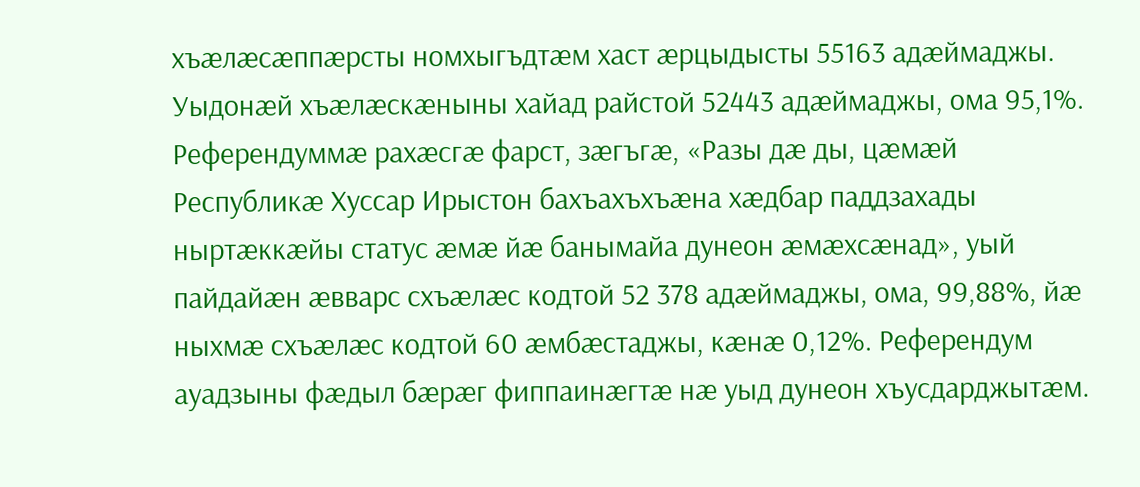хъæлæсæппæрсты номхыгъдтæм хаст æрцыдысты 55163 адæймаджы. Уыдонæй хъæлæскæныны хайад райстой 52443 адæймаджы, ома 95,1%. Референдуммæ рахæсгæ фарст, зæгъгæ, «Разы дæ ды, цæмæй Республикæ Хуссар Ирыстон бахъахъхъæна хæдбар паддзахады ныртæккæйы статус æмæ йæ банымайа дунеон æмæхсæнад», уый пайдайæн æвварс схъæлæс кодтой 52 378 адæймаджы, ома, 99,88%, йæ ныхмæ схъæлæс кодтой 60 æмбæстаджы, кæнæ 0,12%. Референдум ауадзыны фæдыл бæрæг фиппаинæгтæ нæ уыд дунеон хъусдарджытæм.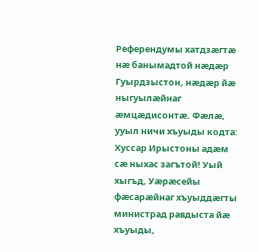Референдумы хатдзæгтæ нæ банымадтой нæдæр Гуырдзыстон, нæдæр йæ ныгуылæйнаг æмцæдисонтæ. Фæлæ, ууыл ничи хъуыды кодта: Хуссар Ирыстоны адæм сæ ныхас загътой! Уый хыгъд, Уæрæсейы фæсарæйнаг хъуыддæгты министрад равдыста йæ хъуыды,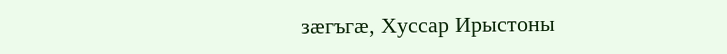зæгъгæ, Хуссар Ирыстоны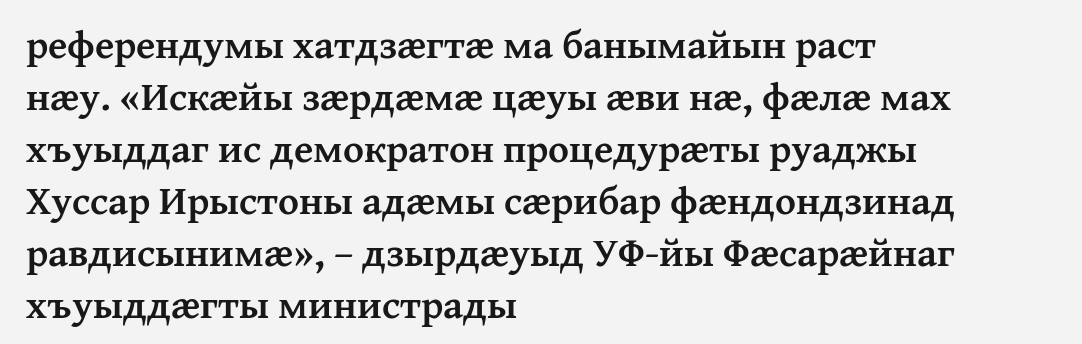референдумы хатдзæгтæ ма банымайын раст нæу. «Искæйы зæрдæмæ цæуы æви нæ, фæлæ мах  хъуыддаг ис демократон процедурæты руаджы Хуссар Ирыстоны адæмы сæрибар фæндондзинад равдисынимæ», – дзырдæуыд УФ-йы Фæсарæйнаг хъуыддæгты министрады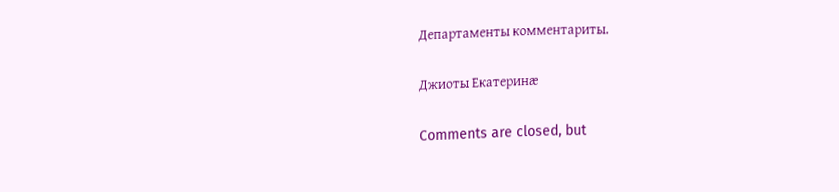Департаменты комментариты.

Джиоты Екатеринæ

Comments are closed, but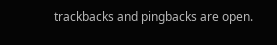trackbacks and pingbacks are open.